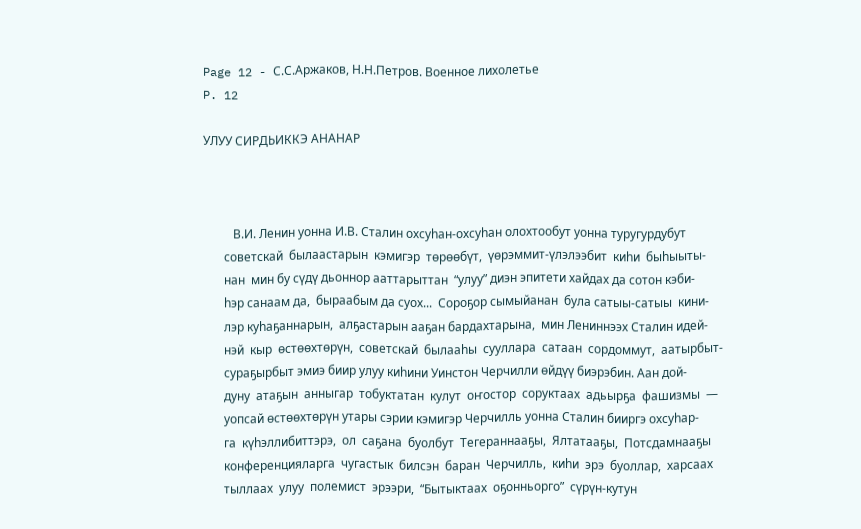Page 12 - С.С.Аржаков, Н.Н.Петров. Военное лихолетье
P. 12

УЛУУ СИРДЬИККЭ АНАНАР



          В.И. Ленин уонна И.В. Сталин охсуһан-охсуһан олохтообут уонна туругурдубут
       советскай  былаастарын  кэмигэр  төрөөбүт,  үөрэммит-үлэлээбит  киһи  быһыыты-
       нан  мин бу сүдү дьоннор ааттарыттан  “улуу” диэн эпитети хайдах да сотон кэби-
       һэр санаам да,  быраабым да суох...  Сороҕор сымыйанан  була сатыы-сатыы  кини-
       лэр куһаҕаннарын,  алҕастарын ааҕан бардахтарына,  мин Лениннээх Сталин идей-
       нэй  кыр  өстөөхтөрүн,  советскай  былааһы  сууллара  сатаан  сордоммут,  аатырбыт-
       сураҕырбыт эмиэ биир улуу киһини Уинстон Черчилли өйдүү биэрэбин. Аан дой-
       дуну  атаҕын  анныгар  тобуктатан  кулут  оҥостор  соруктаах  адьырҕа  фашизмы  —
       уопсай өстөөхтөрүн утары сэрии кэмигэр Черчилль уонна Сталин бииргэ охсуһар-
       га  күһэллибиттэрэ,  ол  саҕана  буолбут  Тегераннааҕы,  Ялтатааҕы,  Потсдамнааҕы
       конференцияларга  чугастык  билсэн  баран  Черчилль,  киһи  эрэ  буоллар,  харсаах
       тыллаах  улуу  полемист  эрээри,  “Бытыктаах  оҕонньорго”  сүрүн-кутун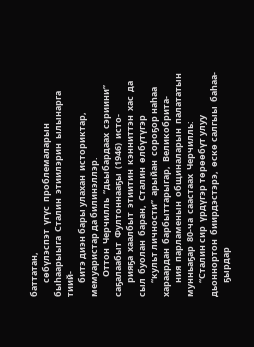баттатан,
       сөбүлэспэт  үгүс  проблемаларын  быһаарыыга  Сталин  этиилэрин  ылынарга  тиий-
       битэ диэн бары улахан  историктар,  мемуаристар да билинэллэр.
          Оттон  Черчилль  “дьыбардаах  сэриини”  саҕалаабыт  Фултоннааҕы  (1946)  исто-
       рияҕа  хаалбыт  этиитин  кэнниттэн  хас  да  сыл  буолан  баран,  Сталин  өлбүтүгэр
       “культ личности”  арыйан  сороҕор наһаа хараардан  барбыттарыгар,  Великобрита-
       ния  парламенын  общиналарын  палататын  мунньаҕар  80-ча  саастаах  Черчилль:
       “Сталин сир  үрдүгэр төрөөбүт улуу дьоннортон  биирдэстэрэ,  өскө салгыы  баһаа-
       ҕырдар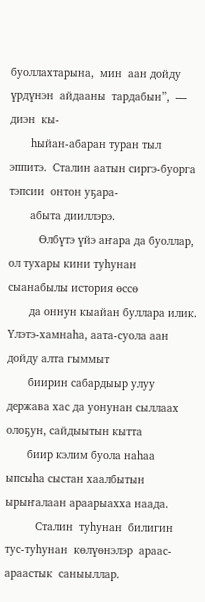буоллахтарына,  мин  аан дойду  үрдүнэн  айдааны  тардабын”,  —  диэн  кы-
       һыйан-абаран туран тыл эппитэ.  Сталин аатын сиргэ-буорга тэпсии  онтон уҕара-
       абыта дииллэрэ.
          Өлбүтэ үйэ аҥара да буоллар, ол тухары кини туһунан сыанабылы история өссө
       да оннун кыайан буллара илик.  Үлэтэ-хамнаһа, аата-суола аан дойду алта гыммыт
       биирин сабардыыр улуу держава хас да уонунан сыллаах олоҕун, сайдыытын кытта
       биир кэлим буола наһаа ыпсыһа сыстан хаалбытын ырыҥалаан араарыахха наада.
          Сталин  туһунан  билигин  тус-туһунан  көлүөнэлэр  араас-араастык  саныыллар.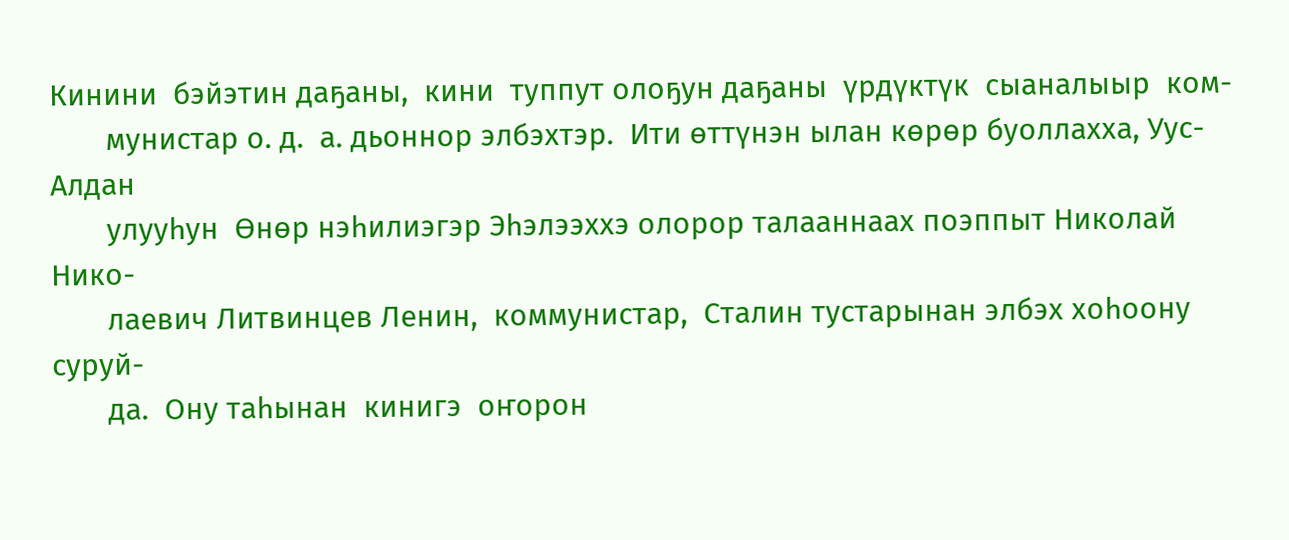Кинини  бэйэтин даҕаны,  кини  туппут олоҕун даҕаны  үрдүктүк  сыаналыыр  ком-
       мунистар о. д.  а. дьоннор элбэхтэр.  Ити өттүнэн ылан көрөр буоллахха, Уус-Алдан
       улууһун  Өнөр нэһилиэгэр Эһэлээххэ олорор талааннаах поэппыт Николай  Нико-
       лаевич Литвинцев Ленин,  коммунистар,  Сталин тустарынан элбэх хоһоону суруй-
       да.  Ону таһынан  кинигэ  оҥорон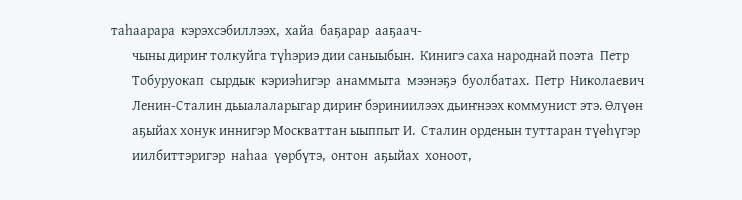таһаарара  кэрэхсэбиллээх,  хайа  баҕарар  ааҕаач-
       чыны дириҥ толкуйга түһэриэ дии саныыбын.  Кинигэ саха народнай поэта  Петр
       Тобуруокап  сырдык  кэриэһигэр  анаммыта  мээнэҕэ  буолбатах.  Петр  Николаевич
       Ленин-Сталин дьыалаларыгар дириҥ бэриниилээх дьиҥнээх коммунист этэ. Өлүөн
       аҕыйах хонук иннигэр Москваттан ыыппыт И.  Сталин орденын туттаран түөһүгэр
       иилбиттэригэр  наһаа  үөрбүтэ,  онтон  аҕыйах  хоноот,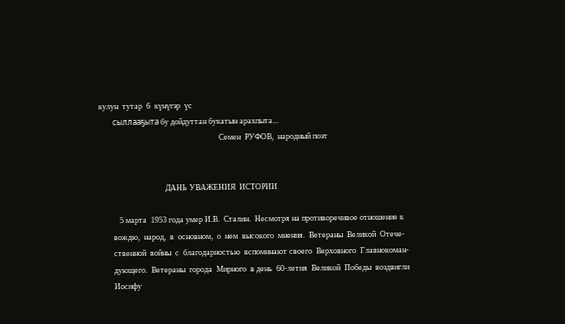кулун  тутар  6  күнүгэр  үс
       сыллааҕыта бу дойдуттан букатын арахпыта...
                                                            Семен  РУФОВ,  народный поэт


                                 ДАНЬ УВАЖЕНИЯ  ИСТОРИИ

          5 марта  1953 года умер И.В.  Сталин.  Несмотря на противоречивое отношение к
       вождю,  народ,  в  основном,  о  нем  высокого  мнения.  Ветераны  Великой  Отече-
       ственной  войны  с  благодарностью  вспоминают своего  Верховного  Главнокоман-
       дующего.  Ветераны  города  Мирного  в день  60-летия  Великой  Победы  воздвигли
       Иосифу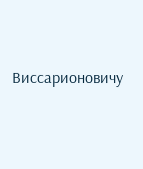Виссарионовичу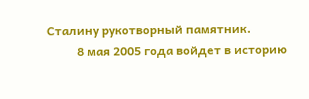Сталину рукотворный памятник.
          8 мая 2005 года войдет в историю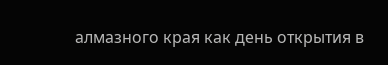алмазного края как день открытия в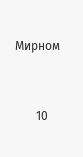Мирном


       10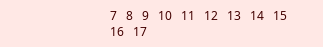7   8   9   10   11   12   13   14   15   16   17